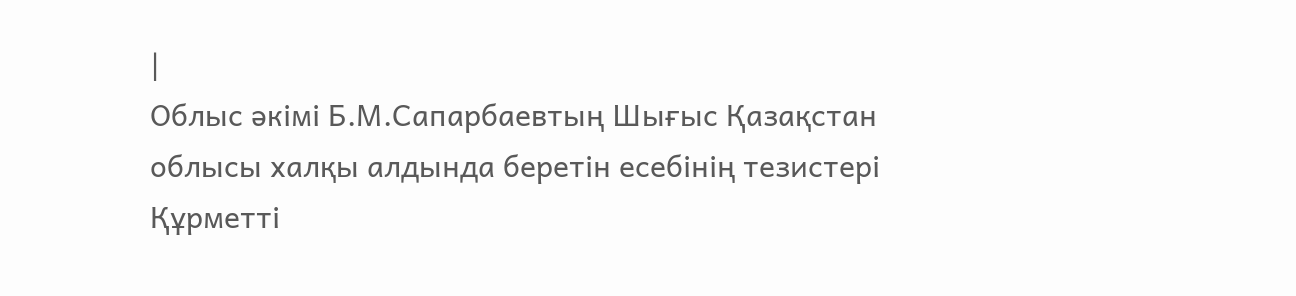|
Облыс әкімі Б.М.Сапарбаевтың Шығыс Қазақстан облысы халқы алдында беретін есебінің тезистері
Құрметті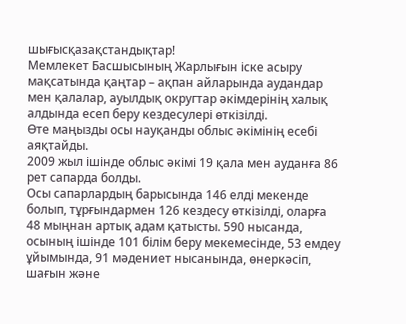шығысқазақстандықтар!
Мемлекет Басшысының Жарлығын іске асыру мақсатында қаңтар – ақпан айларында аудандар мен қалалар, ауылдық округтар әкімдерінің халық алдында есеп беру кездесулері өткізілді.
Өте маңызды осы науқанды облыс әкімінің есебі аяқтайды.
2009 жыл ішінде облыс әкімі 19 қала мен ауданға 86 рет сапарда болды.
Осы сапарлардың барысында 146 елді мекенде болып, тұрғындармен 126 кездесу өткізілді, оларға 48 мыңнан артық адам қатысты. 590 нысанда, осының ішінде 101 білім беру мекемесінде, 53 емдеу ұйымында, 91 мәдениет нысанында, өнеркәсіп, шағын және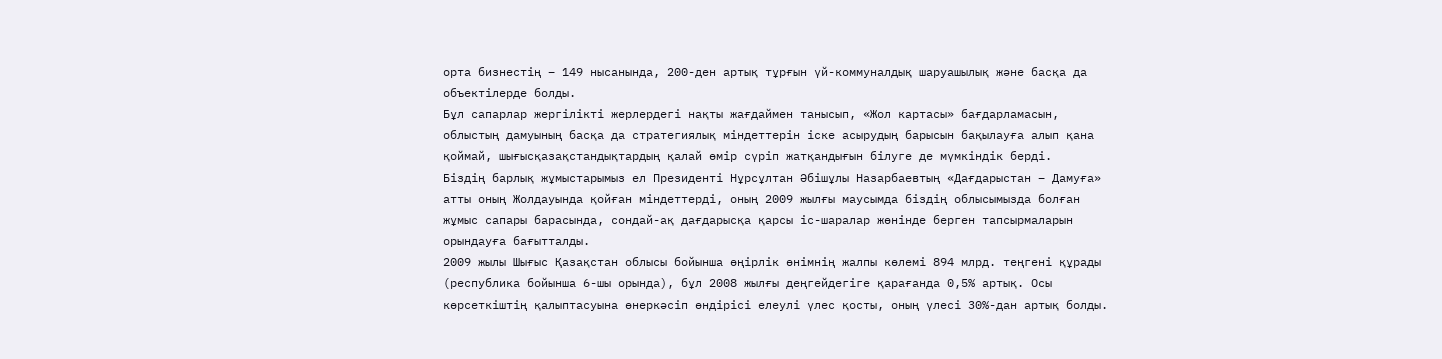орта бизнестің – 149 нысанында, 200-ден артық тұрғын үй-коммуналдық шаруашылық және басқа да объектілерде болды.
Бұл сапарлар жергілікті жерлердегі нақты жағдаймен танысып, «Жол картасы» бағдарламасын, облыстың дамуының басқа да стратегиялық міндеттерін іске асырудың барысын бақылауға алып қана қоймай, шығысқазақстандықтардың қалай өмір сүріп жатқандығын білуге де мүмкіндік берді.
Біздің барлық жұмыстарымыз ел Президенті Нұрсұлтан Әбішұлы Назарбаевтың «Дағдарыстан – Дамуға» атты оның Жолдауында қойған міндеттерді, оның 2009 жылғы маусымда біздің облысымызда болған жұмыс сапары барасында, сондай-ақ дағдарысқа қарсы іс-шаралар жөнінде берген тапсырмаларын орындауға бағытталды.
2009 жылы Шығыс Қазақстан облысы бойынша өңірлік өнімнің жалпы көлемі 894 млрд. теңгені құрады (республика бойынша 6-шы орында), бұл 2008 жылғы деңгейдегіге қарағанда 0,5% артық. Осы көрсеткіштің қалыптасуына өнеркәсіп өндірісі елеулі үлес қосты, оның үлесі 30%-дан артық болды.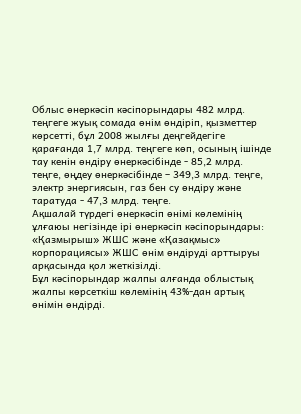Облыс өнеркәсіп кәсіпорындары 482 млрд. теңгеге жуық сомада өнім өндіріп, қызметтер көрсетті, бұл 2008 жылғы деңгейдегіге қарағанда 1,7 млрд. теңгеге көп, осының ішінде тау кенін өндіру өнеркәсібінде - 85,2 млрд. теңге, өңдеу өнеркәсібінде – 349,3 млрд. теңге, электр энергиясын, газ бен су өндіру және таратуда - 47,3 млрд. теңге.
Ақшалай түрдегі өнеркәсіп өнімі көлемінің ұлғаюы негізінде ірі өнеркәсіп кәсіпорындары: «Қазмырыш» ЖШС және «Қазақмыс» корпорациясы» ЖШС өнім өндіруді арттыруы арқасында қол жеткізілді.
Бұл кәсіпорындар жалпы алғанда облыстық жалпы көрсеткіш көлемінің 43%-дан артық өнімін өндірді.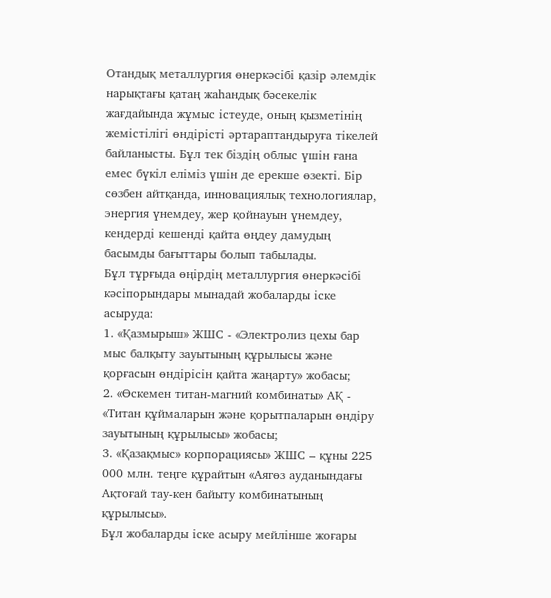Отандық металлургия өнеркәсібі қазір әлемдік нарықтағы қатаң жаһандық бәсекелік жағдайында жұмыс істеуде, оның қызметінің жемістілігі өндірісті әртараптандыруға тікелей байланысты. Бұл тек біздің облыс үшін ғана емес бүкіл еліміз үшін де ерекше өзекті. Бір сөзбен айтқанда, инновациялық технологиялар, энергия үнемдеу, жер қойнауын үнемдеу, кендерді кешенді қайта өңдеу дамудың басымды бағыттары болып табылады.
Бұл тұрғыда өңірдің металлургия өнеркәсібі кәсіпорындары мынадай жобаларды іске асыруда:
1. «Қазмырыш» ЖШС - «Электролиз цехы бар мыс балқыту зауытының құрылысы және қорғасын өндірісін қайта жаңарту» жобасы;
2. «Өскемен титан-магний комбинаты» АҚ - «Титан құймаларын және қорытпаларын өндіру зауытының құрылысы» жобасы;
3. «Қазақмыс» корпорациясы» ЖШС – құны 225 000 млн. теңге құрайтын «Аягөз ауданындағы Ақтоғай тау-кен байыту комбинатының құрылысы».
Бұл жобаларды іске асыру мейлінше жоғары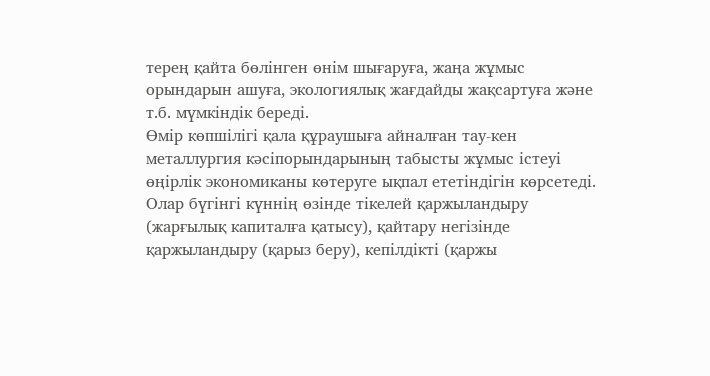терең қайта бөлінген өнім шығаруға, жаңа жұмыс орындарын ашуға, экологиялық жағдайды жақсартуға және т.б. мүмкіндік береді.
Өмір көпшілігі қала құраушыға айналған тау-кен металлургия кәсіпорындарының табысты жұмыс істеуі өңірлік экономиканы көтеруге ықпал ететіндігін көрсетеді. Олар бүгінгі күннің өзінде тікелей қаржыландыру (жарғылық капиталға қатысу), қайтару негізінде қаржыландыру (қарыз беру), кепілдікті (қаржы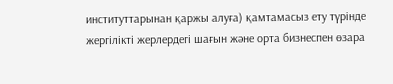институттарынан қаржы алуға) қамтамасыз ету түрінде жергілікті жерлердегі шағын және орта бизнеспен өзара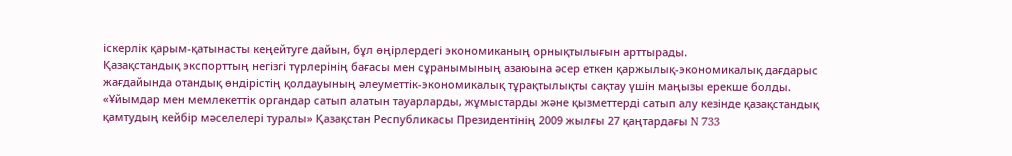іскерлік қарым-қатынасты кеңейтуге дайын, бұл өңірлердегі экономиканың орнықтылығын арттырады.
Қазақстандық экспорттың негізгі түрлерінің бағасы мен сұранымының азаюына әсер еткен қаржылық-экономикалық дағдарыс жағдайында отандық өндірістің қолдауының әлеуметтік-экономикалық тұрақтылықты сақтау үшін маңызы ерекше болды.
«Ұйымдар мен мемлекеттiк органдар сатып алатын тауарларды, жұмыстарды және қызметтердi сатып алу кезiнде қазақстандық қамтудың кейбiр мәселелерi туралы» Қазақстан Республикасы Президентiнiң 2009 жылғы 27 қаңтардағы N 733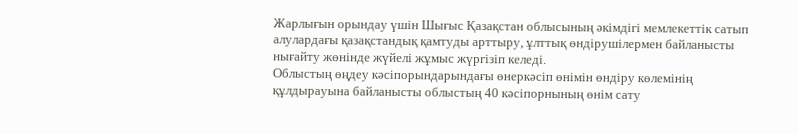Жарлығын орындау үшін Шығыс Қазақстан облысының әкімдігі мемлекеттік сатып алулардағы қазақстандық қамтуды арттыру, ұлттық өндірушілермен байланысты нығайту жөнінде жүйелі жұмыс жүргізіп келеді.
Облыстың өңдеу кәсіпорындарындағы өнеркәсіп өнімін өндіру көлемінің құлдырауына байланысты облыстың 40 кәсіпорнының өнім сату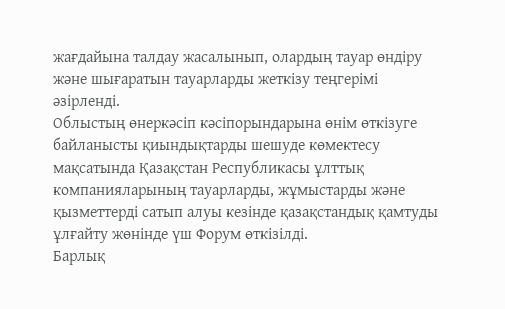жағдайына талдау жасалынып, олардың тауар өндіру және шығаратын тауарларды жеткізу теңгерімі әзірленді.
Облыстың өнеркәсіп кәсіпорындарына өнім өткізуге байланысты қиындықтарды шешуде көмектесу мақсатында Қазақстан Республикасы ұлттық компанияларының тауарларды, жұмыстарды және қызметтердi сатып алуы кезiнде қазақстандық қамтуды ұлғайту жөнінде үш Форум өткізілді.
Барлық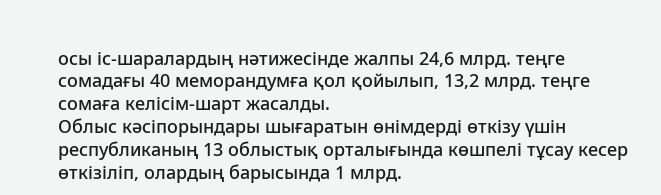осы іс-шаралардың нәтижесінде жалпы 24,6 млрд. теңге сомадағы 40 меморандумға қол қойылып, 13,2 млрд. теңге сомаға келісім-шарт жасалды.
Облыс кәсіпорындары шығаратын өнімдерді өткізу үшін республиканың 13 облыстық орталығында көшпелі тұсау кесер өткізіліп, олардың барысында 1 млрд.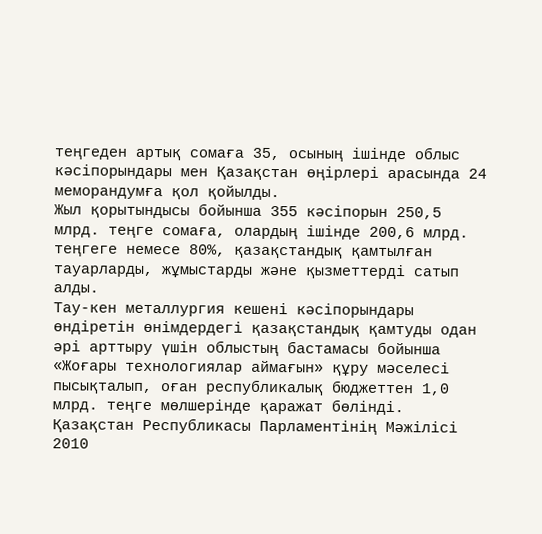теңгеден артық сомаға 35, осының ішінде облыс кәсіпорындары мен Қазақстан өңірлері арасында 24 меморандумға қол қойылды.
Жыл қорытындысы бойынша 355 кәсіпорын 250,5 млрд. теңге сомаға, олардың ішінде 200,6 млрд. теңгеге немесе 80%, қазақстандық қамтылған тауарларды, жұмыстарды және қызметтердi сатып алды.
Тау-кен металлургия кешені кәсіпорындары өндіретін өнімдердегі қазақстандық қамтуды одан әрі арттыру үшін облыстың бастамасы бойынша «Жоғары технологиялар аймағын» құру мәселесі пысықталып, оған республикалық бюджеттен 1,0 млрд. теңге мөлшерінде қаражат бөлінді. Қазақстан Республикасы Парламентінің Мәжілісі 2010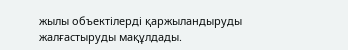жылы объектілерді қаржыландыруды жалғастыруды мақұлдады.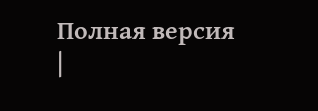Полная версия
|